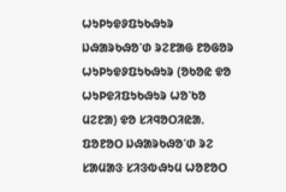ᱦᱩᱞᱩᱫᱽᱯᱩᱠᱷᱩᱨ
ᱡᱷᱟᱨᱠᱷᱚᱸᱰ ᱨᱮᱱᱟᱜ ᱱᱚᱜᱚᱨ
ᱦᱩᱞᱩᱫᱽᱯᱩᱠᱷᱩᱨ (ᱚᱠᱚᱭ ᱫᱚ ᱦᱩᱞᱫᱤᱯᱩᱠᱷᱩᱨ ᱦᱚᱸᱠᱚ ᱢᱮᱱᱟ) ᱫᱚ ᱥᱤᱧᱚᱛᱤᱭᱟᱹ ᱯᱚᱱᱚᱛ ᱡᱷᱟᱨᱠᱷᱚᱸᱰ ᱨᱮ ᱥᱟᱢᱟᱝ ᱥᱤᱝᱵᱷᱩᱢ ᱦᱚᱱᱚᱛ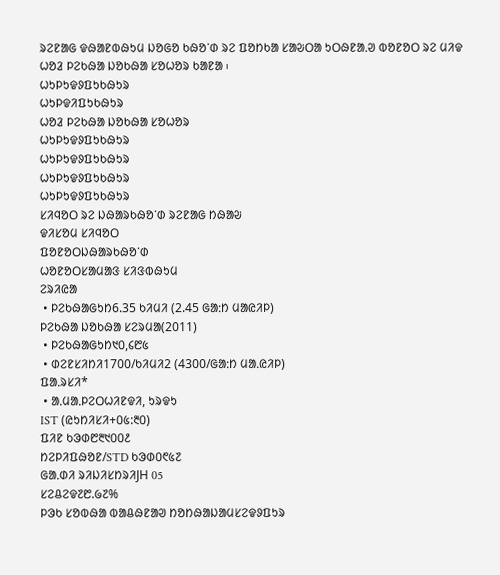ᱨᱮᱱᱟᱜ ᱫᱷᱟᱱᱵᱷᱩᱢ ᱡᱚᱜᱚ ᱠᱷᱚᱸᱰ ᱨᱮ ᱯᱚᱴᱠᱟ ᱥᱟᱶᱛᱟ ᱩᱛᱷᱱᱟᱹᱣ ᱵᱚᱱᱚᱛ ᱨᱮ ᱢᱤᱫ ᱦᱚᱲ ᱞᱮᱠᱷᱟ ᱡᱚᱠᱷᱟ ᱥᱚᱦᱚᱨ ᱠᱟᱱᱟ ᱾
ᱦᱩᱞᱩᱫᱽᱯᱩᱠᱷᱩᱨ
ᱦᱩᱞᱫᱤᱯᱩᱠᱷᱩᱨ
ᱦᱚᱲ ᱞᱮᱠᱷᱟ ᱡᱚᱠᱷᱟ ᱥᱚᱦᱚᱨ
ᱦᱩᱞᱩᱫᱽᱯᱩᱠᱷᱩᱨ
ᱦᱩᱞᱩᱫᱽᱯᱩᱠᱷᱩᱨ
ᱦᱩᱞᱩᱫᱽᱯᱩᱠᱷᱩᱨ
ᱦᱩᱞᱩᱫᱽᱯᱩᱠᱷᱩᱨ
ᱥᱤᱧᱚᱛ ᱨᱮ ᱡᱷᱟᱨᱠᱷᱚᱸᱰ ᱨᱮᱱᱟᱜ ᱴᱷᱟᱶ
ᱫᱤᱥᱚᱢ ᱥᱤᱧᱚᱛ
ᱯᱚᱱᱚᱛᱡᱷᱟᱨᱠᱷᱚᱸᱰ
ᱦᱚᱱᱚᱛᱥᱟᱢᱟᱝ ᱥᱤᱝᱵᱷᱩᱢ
ᱮᱨᱤᱭᱟ
 • ᱞᱮᱠᱷᱟᱜᱩᱴ6.35 ᱠᱤᱢᱤ (2.45 ᱜᱟᱺᱴ ᱢᱟᱭᱤᱞ)
ᱞᱮᱠᱷᱟ ᱡᱚᱠᱷᱟ ᱥᱮᱨᱢᱟ(2011)
 • ᱞᱮᱠᱷᱟᱜᱩᱴ᱑᱐,᱔᱘᱕
 • ᱰᱮᱱᱥᱤᱴᱤ1700/ᱠᱤᱢᱤ2 (4300/ᱜᱟᱺᱴ ᱢᱟᱹᱭᱤᱞ)
ᱯᱟᱹᱨᱥᱤ*
 • ᱟᱹᱢᱟᱹᱞᱮᱛᱦᱤᱱᱫᱤ, ᱩᱨᱫᱩ
IST (ᱭᱩᱴᱤᱥᱤ+᱐᱕:᱓᱐)
ᱯᱤᱱ ᱠᱳᱰ᱘᱓᱑᱐᱐᱒
ᱴᱮᱞᱤᱯᱷᱚᱱ/STD ᱠᱳᱰ᱐᱖᱕᱗
ᱜᱟᱹᱰᱤ ᱨᱤᱡᱤᱥᱴᱨᱤJH 05
ᱥᱮᱪᱮᱫ᱗᱘.᱙᱗%
ᱞᱳᱠ ᱥᱚᱵᱷᱟ ᱵᱟᱪᱷᱱᱟᱣ ᱴᱚᱴᱷᱟᱡᱟᱢᱥᱮᱫᱽᱯᱩᱨ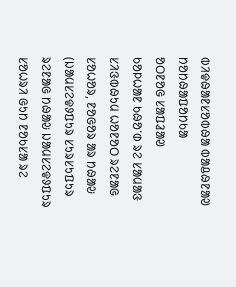ᱵᱤᱫᱷᱟᱱᱥᱚᱵᱷᱟ ᱵᱟᱪᱷᱱᱟᱣ ᱴᱚᱴᱷᱟᱯᱚᱴᱠᱟ
ᱚᱛᱱᱚᱜ ᱥᱟᱯᱲᱟᱣ
ᱠᱚᱞᱦᱟᱱ ᱠᱷᱚᱸᱰ ᱨᱮ ᱥᱟᱢᱟᱝ ᱥᱤᱝᱵᱷᱩᱢ ᱦᱚᱱᱚᱛ ᱨᱮᱱᱟᱜ ᱥᱚᱦᱚᱨ, ᱱᱚᱜᱚᱨ ᱟᱨ ᱴᱷᱟᱶ (ᱡᱟᱢᱥᱮᱫᱽᱯᱩᱨ ᱥᱩᱨᱥᱩᱯᱩᱨ ᱨᱮᱱᱟᱜ ᱴᱷᱟᱶ ᱡᱟᱢᱥᱮᱫᱽᱯᱩᱨ ᱥᱚᱦᱨᱤ ᱜᱩᱴ ᱱᱚᱠᱥᱟ ᱨᱮ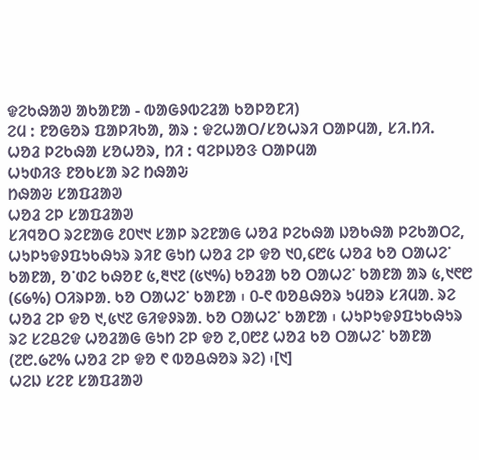ᱫᱮᱠᱷᱟᱣ ᱟᱠᱟᱱᱟ - ᱵᱟᱜᱽᱵᱮᱲᱟ ᱠᱚᱞᱚᱱᱤ)
ᱮᱢ : ᱱᱚᱜᱚᱨ ᱯᱟᱞᱤᱠᱟ, ᱟᱨ : ᱫᱮᱦᱟᱛ/ᱥᱚᱦᱨᱤ ᱛᱟᱞᱢᱟ, ᱥᱤ.ᱴᱤ. ᱦᱚᱲ ᱞᱮᱠᱷᱟ ᱥᱚᱦᱚᱨ, ᱴᱤ : ᱧᱮᱞᱡᱚᱝ ᱛᱟᱞᱢᱟ
ᱦᱩᱰᱤᱝ ᱱᱚᱠᱥᱟ ᱨᱮ ᱴᱷᱟᱶ
ᱴᱷᱟᱶ ᱥᱟᱯᱲᱟᱣ
ᱦᱚᱲ ᱮᱞ ᱥᱟᱯᱲᱟᱣ
ᱥᱤᱧᱚᱛ ᱨᱮᱱᱟᱜ ᱒᱐᱑᱑ ᱥᱟᱞ ᱨᱮᱱᱟᱜ ᱦᱚᱲ ᱞᱮᱠᱷᱟ ᱡᱚᱠᱷᱟ ᱞᱮᱠᱟᱛᱮ, ᱦᱩᱞᱩᱫᱽᱯᱩᱠᱷᱩᱨ ᱨᱤᱱ ᱜᱩᱴ ᱦᱚᱲ ᱮᱞ ᱫᱚ ᱑᱐,᱔᱘᱕ ᱦᱚᱲ ᱠᱚ ᱛᱟᱦᱮᱸ ᱠᱟᱱᱟ, ᱚᱸᱰᱮ ᱠᱷᱚᱱ ᱕,᱓᱑᱗ (᱕᱑%) ᱠᱚᱲᱟ ᱠᱚ ᱛᱟᱦᱮᱸ ᱠᱟᱱᱟ ᱟᱨ ᱕,᱑᱖᱘ (᱔᱙%) ᱛᱤᱨᱞᱟᱹ ᱠᱚ ᱛᱟᱦᱮᱸ ᱠᱟᱱᱟ ᱾ ᱐-᱖ ᱵᱚᱪᱷᱚᱨ ᱩᱢᱚᱨ ᱥᱤᱢᱟᱹ ᱨᱮ ᱦᱚᱲ ᱮᱞ ᱫᱚ ᱑,᱕᱑᱗ ᱜᱤᱫᱽᱨᱟᱹ ᱠᱚ ᱛᱟᱦᱮᱸ ᱠᱟᱱᱟ ᱾ ᱦᱩᱞᱩᱫᱽᱯᱩᱠᱷᱩᱨ ᱨᱮ ᱥᱮᱪᱮᱫ ᱦᱚᱲᱟᱜ ᱜᱩᱴ ᱮᱞ ᱫᱚ ᱗,᱐᱘᱒ ᱦᱚᱲ ᱠᱚ ᱛᱟᱦᱮᱸ ᱠᱟᱱᱟ (᱗᱘.᱙᱗% ᱦᱚᱲ ᱮᱞ ᱫᱚ ᱖ ᱵᱚᱪᱷᱚᱨ ᱨᱮ) ᱾[᱑]
ᱦᱮᱡ ᱥᱮᱱ ᱥᱟᱯᱲᱟᱣ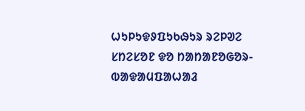ᱦᱩᱞᱩᱫᱽᱯᱩᱠᱷᱩᱨ ᱨᱮᱞᱣᱮ ᱥᱴᱮᱥᱚᱱ ᱫᱚ ᱴᱟᱴᱟᱱᱚᱜᱚᱨ-ᱵᱟᱫᱟᱢᱯᱟᱦᱟᱲ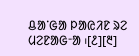ᱪᱟᱸᱜᱟ ᱞᱟᱭᱤᱱ ᱨᱮ ᱢᱮᱱᱟᱜᱼᱟ ᱾[᱒][᱓]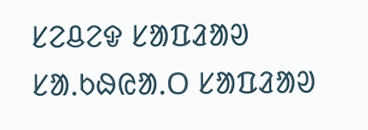ᱥᱮᱪᱮᱫ ᱥᱟᱯᱲᱟᱣ
ᱥᱟᱹᱠᱷᱭᱟᱹᱛ ᱥᱟᱯᱲᱟᱣ